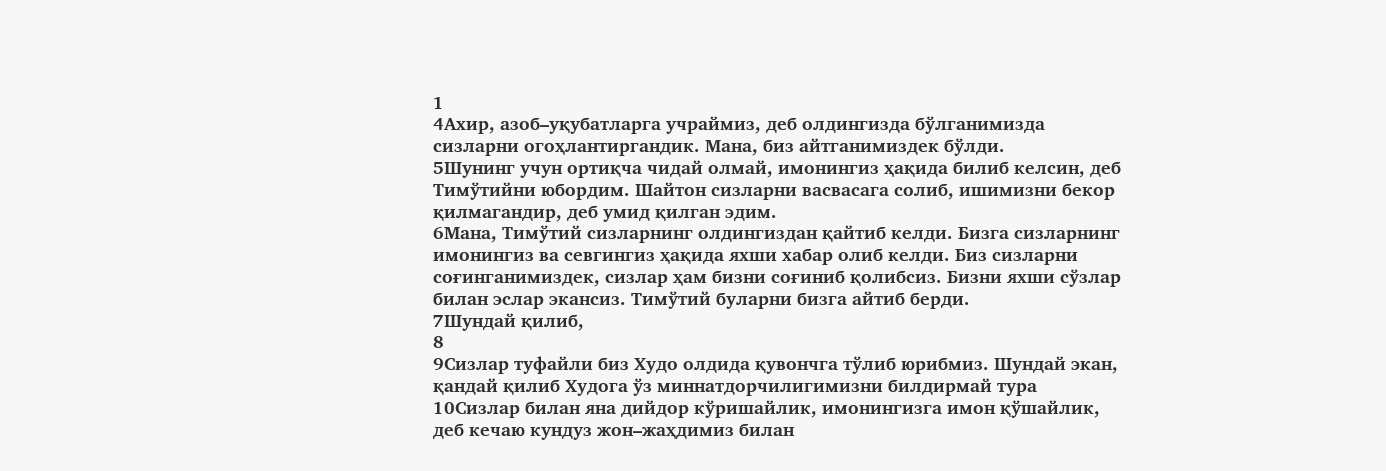1
4Ахир, азоб–уқубатларга учраймиз, деб олдингизда бўлганимизда сизларни огоҳлантиргандик. Мана, биз айтганимиздек бўлди.
5Шунинг учун ортиқча чидай олмай, имонингиз ҳақида билиб келсин, деб Тимўтийни юбордим. Шайтон сизларни васвасага солиб, ишимизни бекор қилмагандир, деб умид қилган эдим.
6Мана, Тимўтий сизларнинг олдингиздан қайтиб келди. Бизга сизларнинг имонингиз ва севгингиз ҳақида яхши хабар олиб келди. Биз сизларни соғинганимиздек, сизлар ҳам бизни соғиниб қолибсиз. Бизни яхши сўзлар билан эслар экансиз. Тимўтий буларни бизга айтиб берди.
7Шундай қилиб,
8
9Сизлар туфайли биз Худо олдида қувончга тўлиб юрибмиз. Шундай экан, қандай қилиб Худога ўз миннатдорчилигимизни билдирмай тура
10Сизлар билан яна дийдор кўришайлик, имонингизга имон қўшайлик, деб кечаю кундуз жон–жаҳдимиз билан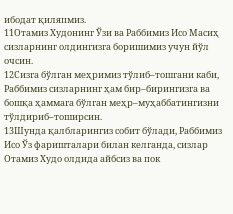ибодат қиляпмиз.
11Отамиз Худонинг Ўзи ва Раббимиз Исо Масиҳ сизларнинг олдингизга боришимиз учун йўл очсин.
12Сизга бўлган меҳримиз тўлиб–тошгани каби, Раббимиз сизларнинг ҳам бир–бирингизга ва бошқа ҳаммага бўлган меҳр–муҳаббатингизни тўлдириб–тоширсин.
13Шунда қалбларингиз собит бўлади, Раббимиз Исо Ўз фаришталари билан келганда, сизлар Отамиз Худо олдида айбсиз ва пок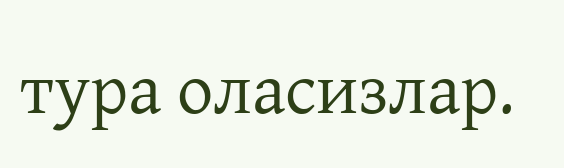тура оласизлар.